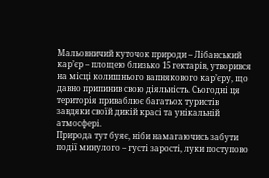Мальовничий куточок природи – Лібанський кар’єр – площею близько 15 гектарів, утворився на місці колишнього вапнякового кар’єру, що давно припинив свою діяльність. Сьогодні ця територія приваблює багатьох туристів завдяки своїй дикій красі та унікальній атмосфері.
Природа тут буяє, ніби намагаючись забути події минулого – густі зарості, луки поступово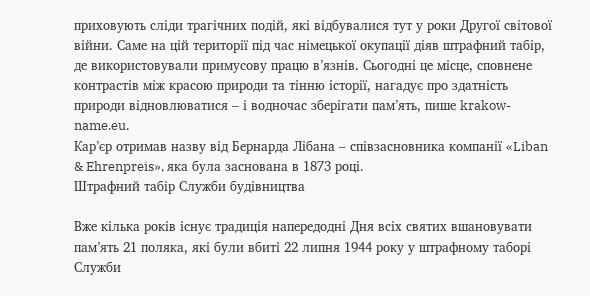приховують сліди трагічних подій, які відбувалися тут у роки Другої світової війни. Саме на цій території під час німецької окупації діяв штрафний табір, де використовували примусову працю в’язнів. Сьогодні це місце, сповнене контрастів між красою природи та тінню історії, нагадує про здатність природи відновлюватися – і водночас зберігати пам’ять, пише krakow-name.eu.
Кар’єр отримав назву від Бернарда Лібана – співзасновника компанії «Liban & Ehrenpreis», яка була заснована в 1873 році.
Штрафний табір Служби будівництва

Вже кілька років існує традиція напередодні Дня всіх святих вшановувати пам’ять 21 поляка, які були вбиті 22 липня 1944 року у штрафному таборі Служби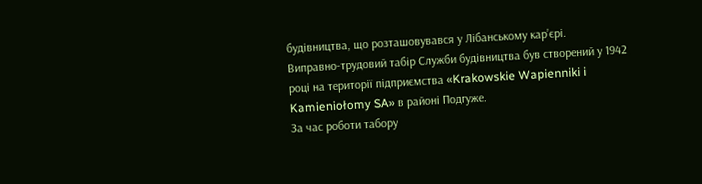будівництва, що розташовувався у Лібанському кар’єрі.
Виправно-трудовий табір Служби будівництва був створений у 1942 році на території підприємства «Krakowskie Wapienniki i Kamieniołomy SA» в районі Подгуже.
За час роботи табору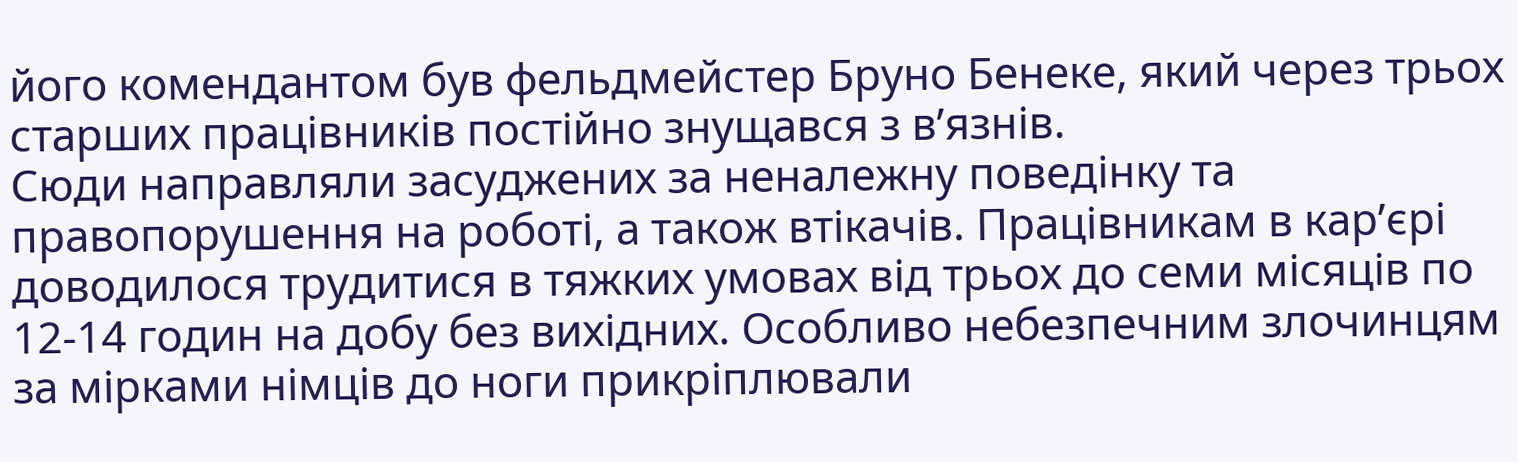його комендантом був фельдмейстер Бруно Бенеке, який через трьох старших працівників постійно знущався з в’язнів.
Сюди направляли засуджених за неналежну поведінку та правопорушення на роботі, а також втікачів. Працівникам в кар’єрі доводилося трудитися в тяжких умовах від трьох до семи місяців по 12-14 годин на добу без вихідних. Особливо небезпечним злочинцям за мірками німців до ноги прикріплювали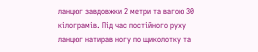ланцюг завдовжки 2 метри та вагою 30 кілограмів. Під час постійного руху ланцюг натирав ногу по щиколотку та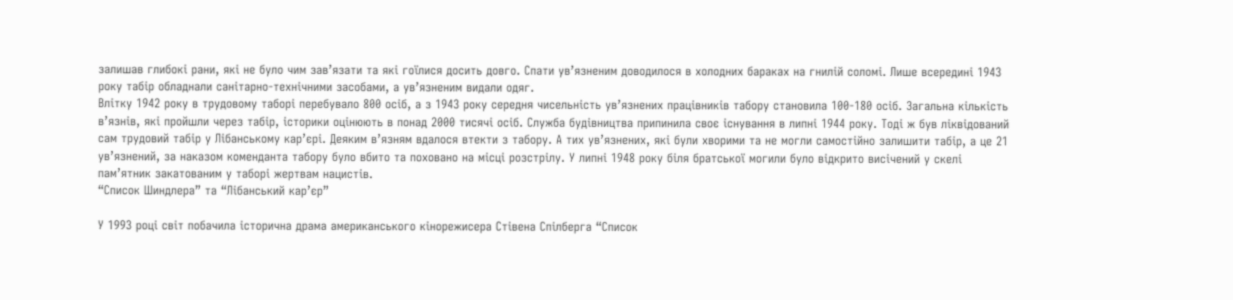залишав глибокі рани, які не було чим зав’язати та які гоїлися досить довго. Спати ув’язненим доводилося в холодних бараках на гнилій соломі. Лише всередині 1943 року табір обладнали санітарно-технічними засобами, а ув’язненим видали одяг.
Влітку 1942 року в трудовому таборі перебувало 800 осіб, а з 1943 року середня чисельність ув’язнених працівників табору становила 100-180 осіб. Загальна кількість в’язнів, які пройшли через табір, історики оцінюють в понад 2000 тисячі осіб. Служба будівництва припинила своє існування в липні 1944 року. Тоді ж був ліквідований сам трудовий табір у Лібанському кар’єрі. Деяким в’язням вдалося втекти з табору. А тих ув’язнених, які були хворими та не могли самостійно залишити табір, а це 21 ув’язнений, за наказом коменданта табору було вбито та поховано на місці розстрілу. У липні 1948 року біля братської могили було відкрито висічений у скелі пам’ятник закатованим у таборі жертвам нацистів.
“Список Шиндлера” та “Лібанський кар’єр”

У 1993 році світ побачила історична драма американського кінорежисера Стівена Спілберга “Список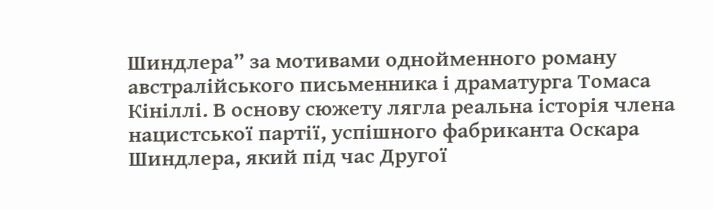Шиндлера” за мотивами однойменного роману австралійського письменника і драматурга Томаса Кініллі. В основу сюжету лягла реальна історія члена нацистської партії, успішного фабриканта Оскара Шиндлера, який під час Другої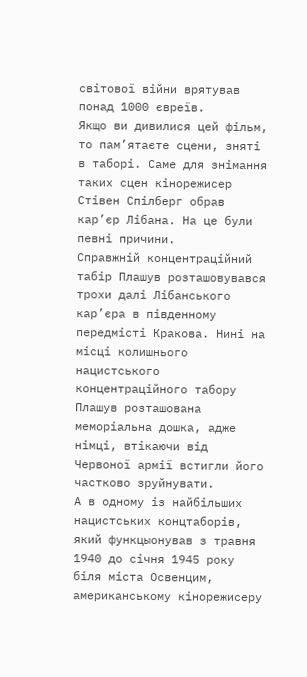світової війни врятував понад 1000 євреїв.
Якщо ви дивилися цей фільм, то пам’ятаєте сцени, зняті в таборі. Саме для знімання таких сцен кінорежисер Стівен Спілберг обрав кар’єр Лібана. На це були певні причини.
Справжній концентраційний табір Плашув розташовувався трохи далі Лібанського кар’єра в південному передмісті Кракова. Нині на місці колишнього нацистського концентраційного табору Плашув розташована меморіальна дошка, адже німці, втікаючи від Червоної армії встигли його частково зруйнувати.
А в одному із найбільших нацистських концтаборів, який функцыонував з травня 1940 до січня 1945 року біля міста Освенцим, американському кінорежисеру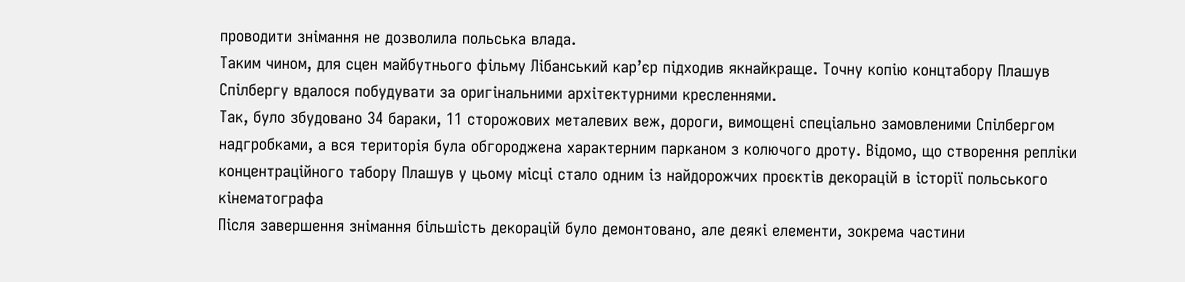проводити знімання не дозволила польська влада.
Таким чином, для сцен майбутнього фільму Лібанський кар’єр підходив якнайкраще. Точну копію концтабору Плашув Спілбергу вдалося побудувати за оригінальними архітектурними кресленнями.
Так, було збудовано 34 бараки, 11 сторожових металевих веж, дороги, вимощені спеціально замовленими Спілбергом надгробками, а вся територія була обгороджена характерним парканом з колючого дроту. Відомо, що створення репліки концентраційного табору Плашув у цьому місці стало одним із найдорожчих проєктів декорацій в історії польського кінематографа
Після завершення знімання більшість декорацій було демонтовано, але деякі елементи, зокрема частини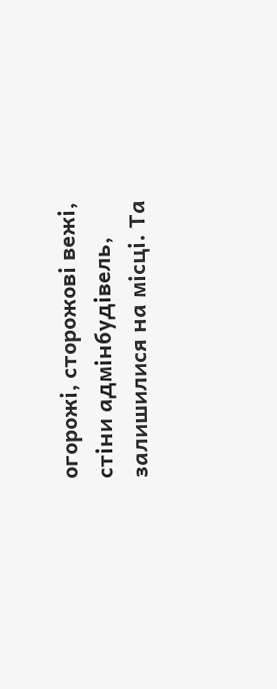огорожі, сторожові вежі, стіни адмінбудівель, залишилися на місці. Та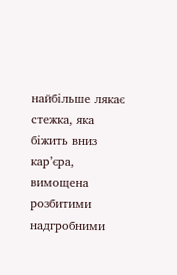найбільше лякає стежка, яка біжить вниз кар’єра, вимощена розбитими надгробними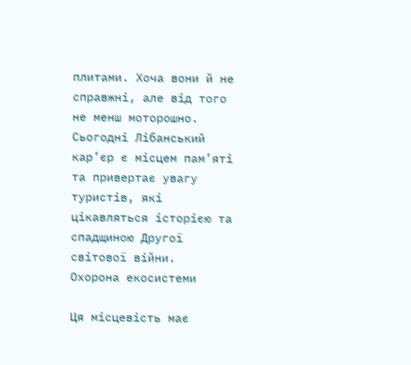плитами. Хоча вони й не справжні, але від того не менш моторошно.
Сьогодні Лібанський кар’єр є місцем пам’яті та привертає увагу туристів, які цікавляться історією та спадщиною Другої світової війни.
Охорона екосистеми

Ця місцевість має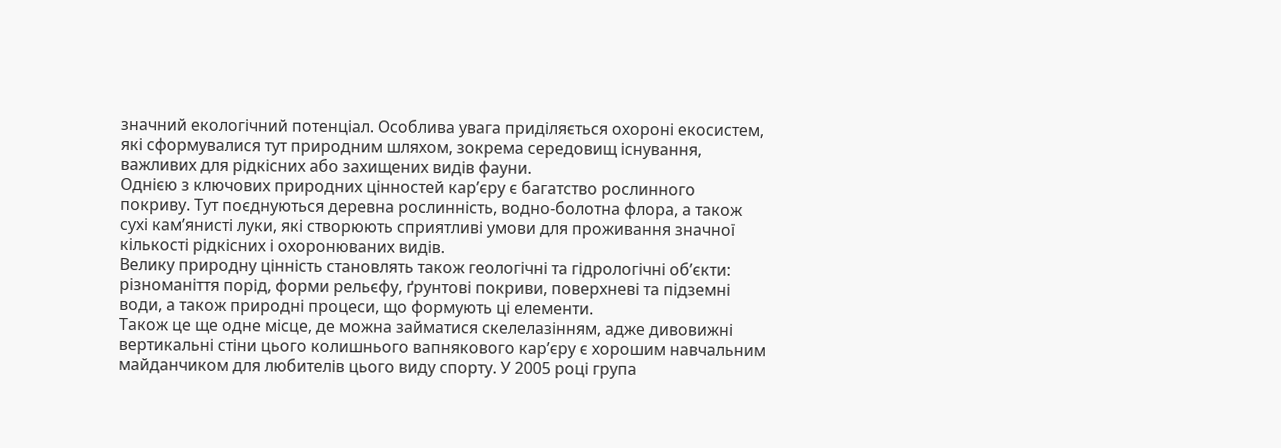значний екологічний потенціал. Особлива увага приділяється охороні екосистем, які сформувалися тут природним шляхом, зокрема середовищ існування, важливих для рідкісних або захищених видів фауни.
Однією з ключових природних цінностей кар’єру є багатство рослинного покриву. Тут поєднуються деревна рослинність, водно-болотна флора, а також сухі кам’янисті луки, які створюють сприятливі умови для проживання значної кількості рідкісних і охоронюваних видів.
Велику природну цінність становлять також геологічні та гідрологічні об’єкти: різноманіття порід, форми рельєфу, ґрунтові покриви, поверхневі та підземні води, а також природні процеси, що формують ці елементи.
Також це ще одне місце, де можна займатися скелелазінням, адже дивовижні вертикальні стіни цього колишнього вапнякового кар’єру є хорошим навчальним майданчиком для любителів цього виду спорту. У 2005 році група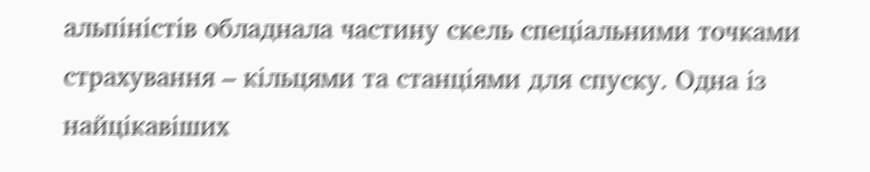альпіністів обладнала частину скель спеціальними точками страхування – кільцями та станціями для спуску. Одна із найцікавіших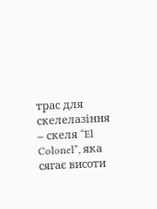трас для скелелазіння – скеля “El Colonel”, яка сягає висоти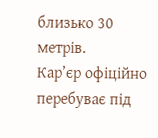близько 30 метрів.
Кар’єр офіційно перебуває під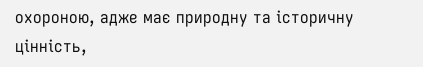охороною, адже має природну та історичну цінність,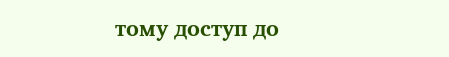тому доступ до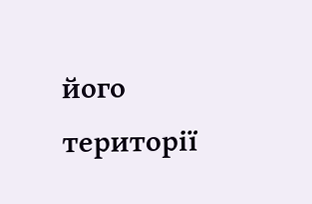його території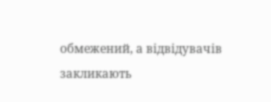обмежений, а відвідувачів закликають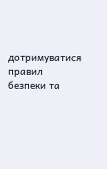дотримуватися правил безпеки та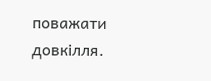поважати довкілля.